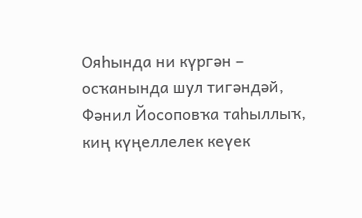Ояһында ни күргән – осҡанында шул тигәндәй, Фәнил Йосоповҡа таһыллыҡ, киң күңеллелек кеүек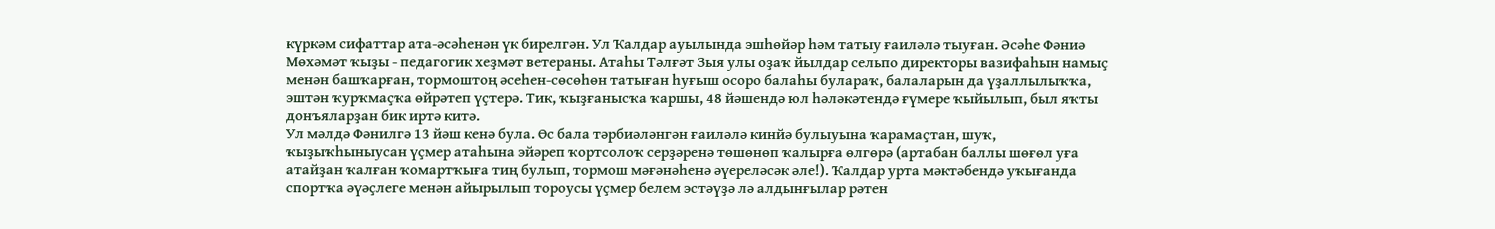күркәм сифаттар ата-әсәһенән үк бирелгән. Ул Ҡалдар ауылында эшһөйәр һәм татыу ғаиләлә тыуған. Әсәһе Фәниә Мөхәмәт ҡыҙы - педагогик хеҙмәт ветераны. Атаһы Тәлғәт Зыя улы оҙаҡ йылдар сельпо директоры вазифаһын намыҫ менән башҡарған, тормоштоң әсеһен-сөсөһөн татыған һуғыш осоро балаһы булараҡ, балаларын да үҙаллылыҡҡа, эштән ҡурҡмаҫҡа өйрәтеп үҫтерә. Тик, ҡыҙғанысҡа ҡаршы, 48 йәшендә юл һәләкәтендә ғүмере ҡыйылып, был яҡты донъяларҙан бик иртә китә.
Ул мәлдә Фәнилгә 13 йәш кенә була. Өс бала тәрбиәләнгән ғаиләлә кинйә булыуына ҡарамаҫтан, шуҡ, ҡыҙыҡһыныусан үҫмер атаһына эйәреп ҡортсолоҡ серҙәренә төшөнөп ҡалырға өлгөрә (артабан баллы шөғөл уға атайҙан ҡалған ҡомартҡыға тиң булып, тормош мәғәнәһенә әүереләсәк әле!). Ҡалдар урта мәктәбендә уҡығанда спортҡа әүәҫлеге менән айырылып тороусы үҫмер белем эстәүҙә лә алдынғылар рәтен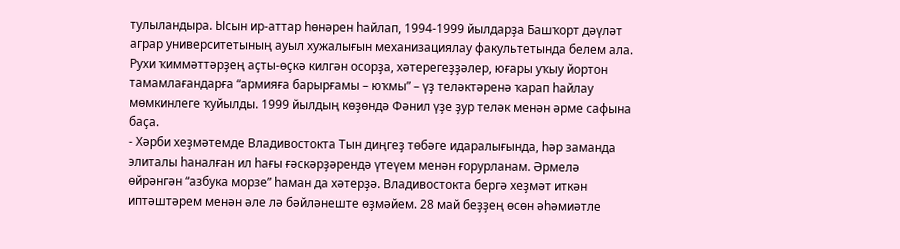тулыландыра. Ысын ир-аттар һөнәрен һайлап, 1994-1999 йылдарҙа Башҡорт дәүләт аграр университетының ауыл хужалығын механизациялау факультетында белем ала.
Рухи ҡиммәттәрҙең аҫты-өҫкә килгән осорҙа, хәтерегеҙҙәлер, юғары уҡыу йортон тамамлағандарға “армияға барырғамы – юҡмы” – үҙ теләктәренә ҡарап һайлау мөмкинлеге ҡуйылды. 1999 йылдың көҙөндә Фәнил үҙе ҙур теләк менән әрме сафына баҫа.
- Хәрби хеҙмәтемде Владивостокта Тын диңгеҙ төбәге идаралығында, һәр заманда элиталы һаналған ил һағы ғәскәрҙәрендә үтеүем менән ғорурланам. Әрмелә өйрәнгән “азбука морзе” һаман да хәтерҙә. Владивостокта бергә хеҙмәт иткән иптәштәрем менән әле лә бәйләнеште өҙмәйем. 28 май беҙҙең өсөн әһәмиәтле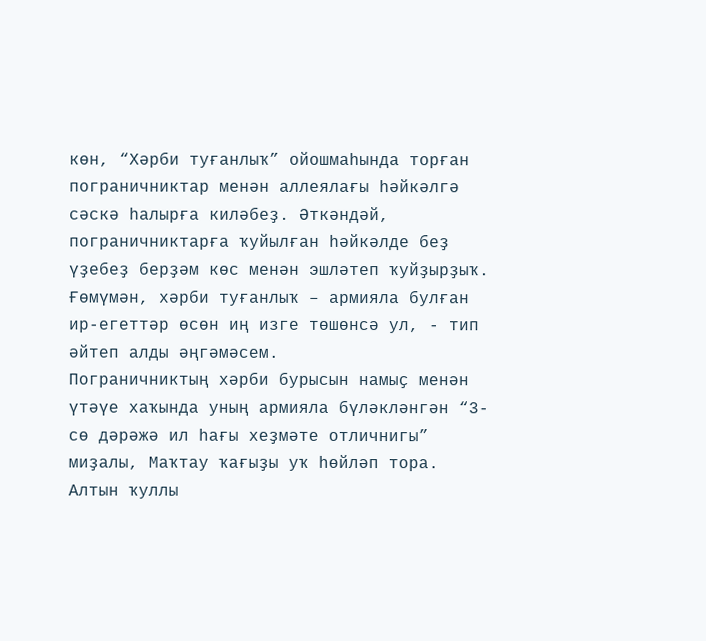көн, “Хәрби туғанлыҡ” ойошмаһында торған пограничниктар менән аллеялағы һәйкәлгә сәскә һалырға киләбеҙ. Әткәндәй, пограничниктарға ҡуйылған һәйкәлде беҙ үҙебеҙ берҙәм көс менән эшләтеп ҡуйҙырҙыҡ. Ғөмүмән, хәрби туғанлыҡ – армияла булған ир-егеттәр өсөн иң изге төшөнсә ул, - тип әйтеп алды әңгәмәсем.
Пограничниктың хәрби бурысын намыҫ менән үтәүе хаҡында уның армияла бүләкләнгән “3-сө дәрәжә ил һағы хеҙмәте отличнигы” миҙалы, Маҡтау ҡағыҙы уҡ һөйләп тора. Алтын ҡуллы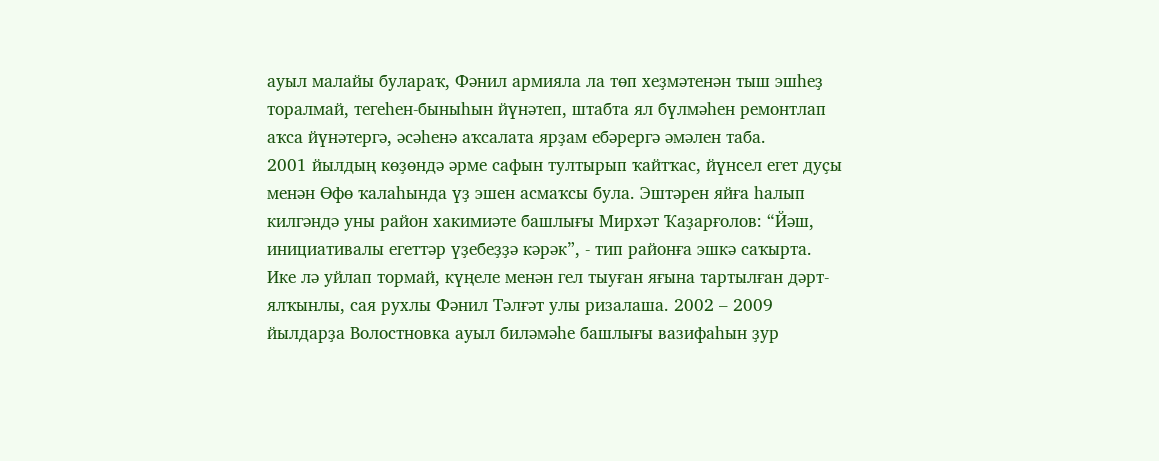ауыл малайы булараҡ, Фәнил армияла ла төп хеҙмәтенән тыш эшһеҙ торалмай, тегеһен-быныһын йүнәтеп, штабта ял бүлмәһен ремонтлап аҡса йүнәтергә, әсәһенә аҡсалата ярҙам ебәрергә әмәлен таба.
2001 йылдың көҙөндә әрме сафын тултырып ҡайтҡас, йүнсел егет дуҫы менән Өфө ҡалаһында үҙ эшен асмаҡсы була. Эштәрен яйға һалып килгәндә уны район хакимиәте башлығы Мирхәт Ҡаҙарғолов: “Йәш, инициативалы егеттәр үҙебеҙҙә кәрәк”, - тип районға эшкә саҡырта. Ике лә уйлап тормай, күңеле менән гел тыуған яғына тартылған дәрт-ялҡынлы, сая рухлы Фәнил Тәлғәт улы ризалаша. 2002 – 2009 йылдарҙа Волостновка ауыл биләмәһе башлығы вазифаһын ҙур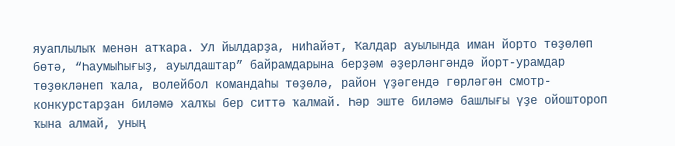яуаплылыҡ менән атҡара. Ул йылдарҙа, ниһайәт, Ҡалдар ауылында иман йорто төҙөлөп бөтә, “Һаумыһығыҙ, ауылдаштар” байрамдарына берҙәм әҙерләнгәндә йорт-урамдар төҙөкләнеп ҡала, волейбол командаһы төҙөлә, район үҙәгендә гөрләгән смотр-конкурстарҙан биләмә халҡы бер ситтә ҡалмай. Һәр эште биләмә башлығы үҙе ойоштороп ҡына алмай, уның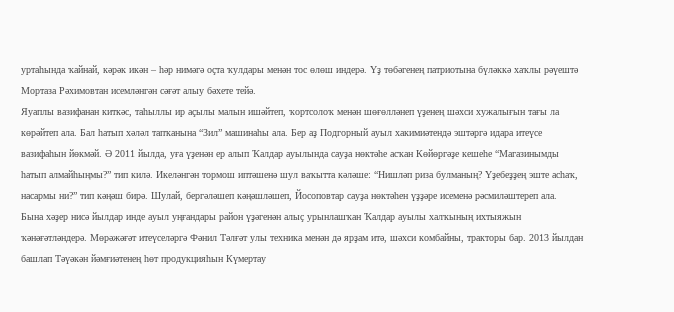уртаһында ҡайнай, кәрәк икән – һәр нимәгә оҫта ҡулдары менән тос өлөш индерә. Үҙ төбәгенең патриотына бүләккә хаҡлы рәүештә Мортаза Рәхимовтан исемләнгән сәғәт алыу бәхете тейә.
Яуаплы вазифанан киткәс, таһыллы ир аҫылы малын ишәйтеп, ҡортсолоҡ менән шөғөлләнеп үҙенең шәхси хужалығын тағы ла көрәйтеп ала. Бал һатып хәләл тапҡанына “Зил” машинаһы ала. Бер аҙ Подгорный ауыл хакимиәтендә эштәргә идара итеүсе вазифаһын йөкмәй. Ә 2011 йылда, уға үҙенән ер алып Ҡалдар ауылында сауҙа нөктәһе асҡан Көйөргәҙе кешеһе “Магазинымды һатып алмайһыңмы?” тип килә. Икеләнгән тормош иптәшенә шул ваҡытта кәләше: “Нишләп риза булманың? Үҙебеҙҙең эште асһаҡ, насармы ни?” тип кәңәш бирә. Шулай, бергәләшеп кәңәшләшеп, Йосоповтар сауҙа нөктәһен үҙҙәре исеменә рәсмиләштереп ала.
Бына хәҙер нисә йылдар инде ауыл уңғандары район үҙәгенән алыҫ урынлашҡан Ҡалдар ауылы халҡының ихтыяжын ҡәнәғәтләндерә. Мөрәжәғәт итеүселәргә Фәнил Тәлғәт улы техника менән дә ярҙам итә, шәхси комбайны, тракторы бар. 2013 йылдан башлап Тәүәкән йәмғиәтенең һөт продукцияһын Күмертау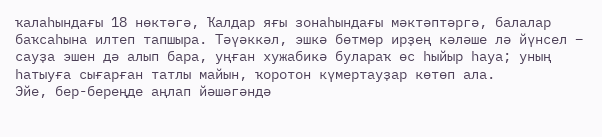ҡалаһындағы 18 нөктәгә, Ҡалдар яғы зонаһындағы мәктәптәргә, балалар баҡсаһына илтеп тапшыра. Тәүәккәл, эшкә бөтмөр ирҙең кәләше лә йүнсел – сауҙа эшен дә алып бара, уңған хужабикә булараҡ өс һыйыр һауа; уның һатыуға сығарған татлы майын, ҡоротон күмертауҙар көтөп ала.
Эйе, бер-береңде аңлап йәшәгәндә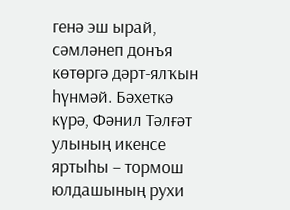генә эш ырай, сәмләнеп донъя көтөргә дәрт-ялҡын һүнмәй. Бәхеткә күрә, Фәнил Тәлғәт улының икенсе яртыһы – тормош юлдашының рухи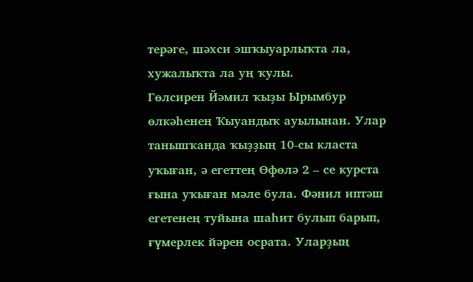терәге, шәхси эшҡыуарлыҡта ла, хужалыҡта ла уң ҡулы.
Гөлсирен Йәмил ҡыҙы Ырымбур өлкәһенең Ҡыуандыҡ ауылынан. Улар танышҡанда ҡыҙҙың 10-сы класта уҡыған, ә егеттең Өфөлә 2 – се курста ғына уҡыған мәле була. Фәнил иптәш егетенең туйына шаһит булып барып, ғүмерлек йәрен осрата. Уларҙың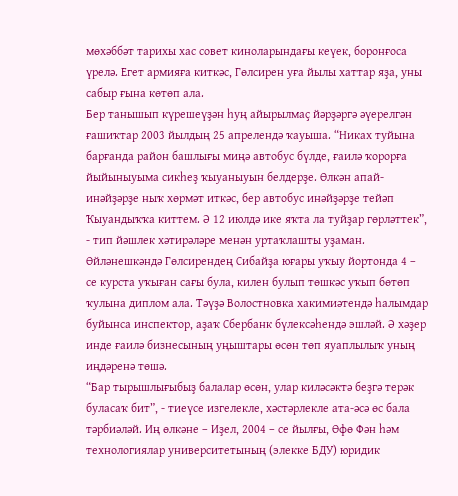мөхәббәт тарихы хас совет киноларындағы кеүек, боронғоса үрелә. Егет армияға киткәс, Гөлсирен уға йылы хаттар яҙа, уны сабыр ғына көтөп ала.
Бер танышып күрешеүҙән һуң айырылмаҫ йәрҙәргә әүерелгән ғашиҡтар 2003 йылдың 25 апрелендә ҡауыша. “Никах туйына барғанда район башлығы миңә автобус бүлде, ғаилә ҡорорға йыйыныуыма сикһеҙ ҡыуаныуын белдерҙе. Өлкән апай-инәйҙәрҙе ныҡ хөрмәт иткәс, бер автобус инәйҙәрҙе тейәп Ҡыуандыҡҡа киттем. Ә 12 июлдә ике яҡта ла туйҙар гөрләттек”, - тип йәшлек хәтирәләре менән уртаҡлашты уҙаман.
Өйләнешкәндә Гөлсирендең Сибайҙа юғары уҡыу йортонда 4 – се курста уҡыған сағы була, килен булып төшкәс уҡып бөтөп ҡулына диплом ала. Тәүҙә Волостновка хакимиәтендә һалымдар буйынса инспектор, аҙаҡ Сбербанк бүлексәһендә эшләй. Ә хәҙер инде ғаилә бизнесының уңыштары өсөн төп яуаплылыҡ уның иңдәренә төшә.
“Бар тырышлығыбыҙ балалар өсөн, улар киләсәктә беҙгә терәк буласаҡ бит”, - тиеүсе изгелекле, хәстәрлекле ата-әсә өс бала тәрбиәләй. Иң өлкәне – Иҙел, 2004 – се йылғы, Өфө Фән һәм технологиялар университетының (элекке БДУ) юридик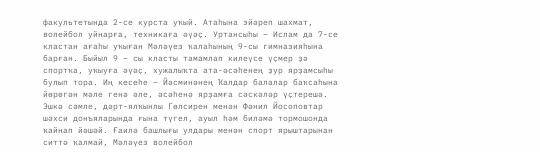факультетында 2-се курста уҡый. Атаһына эйәреп шахмат, волейбол уйнарға, техникаға әүәҫ. Уртансыһы – Ислам да 7-се кластан ағаһы уҡыған Мәләүез ҡалаһының 9-сы гимназияһына барған. Быйыл 9 – сы класты тамамлап килеүсе үҫмер ҙә спортҡа, уҡыуға әүәҫ, хужалыҡта ата-әсәһенең ҙур ярҙамсыһы булып тора. Иң кесеһе – Йәсминәнең Ҡалдар балалар баҡсаһына йөрөгән мәле генә әле, әсәһенә ярҙамға сәскәләр үҫтерешә.
Эшкә сәмле, дәрт-ялҡынлы Гөлсирен менән Фәнил Йосоповтар шәхси донъяларында ғына түгел, ауыл һәм биләмә тормошонда ҡайнап йәшәй. Ғаилә башлығы улдары менән спорт ярыштарынан ситтә ҡалмай, Мәләүез волейбол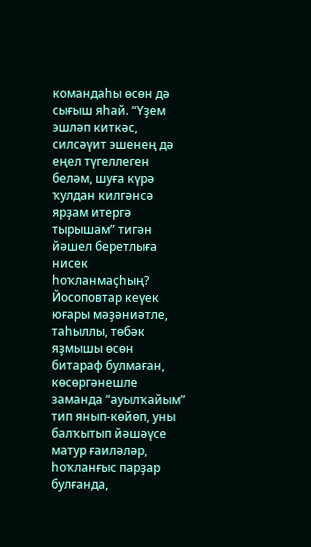командаһы өсөн дә сығыш яһай. “Үҙем эшләп киткәс, силсәүит эшенең дә еңел түгеллеген беләм, шуға күрә ҡулдан килгәнсә ярҙам итергә тырышам” тигән йәшел беретлыға нисек һоҡланмаҫһың? Йосоповтар кеүек юғары мәҙәниәтле, таһыллы, төбәк яҙмышы өсөн битараф булмаған, көсөргәнешле заманда “ауылҡайым” тип янып-көйөп, уны балҡытып йәшәүсе матур ғаиләләр, һоҡланғыс парҙар булғанда,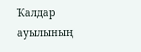Ҡалдар ауылының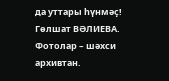да уттары һүнмәҫ!
Гөлшат ВӘЛИЕВА.
Фотолар – шәхси архивтан.